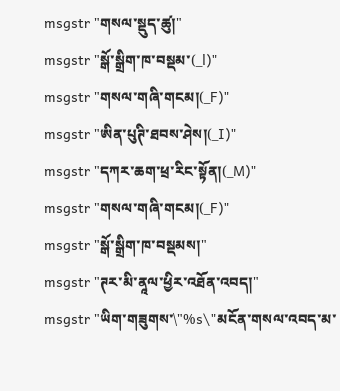msgstr "གསལ་སྡུད་ཚུ།"
msgstr "སྒོ་སྒྲིག་ཁ་བསྡམ་(_l)"
msgstr "གསལ་གཞི་གངམ།(_F)"
msgstr "ཨིན་པུཊི་ཐབས་ཤེས།(_I)"
msgstr "དཀར་ཆག་ཕྲ་རིང་སྟོན།(_M)"
msgstr "གསལ་གཞི་གངམ།(_F)"
msgstr "སྒོ་སྒྲིག་ཁ་བསྡམས།"
msgstr "ཊར་མི་ནཱལ་ཕྱིར་འཐོན་འབད།"
msgstr "ཡིག་གཟུགས་\"%s\"མངོན་གསལ་འབད་མ་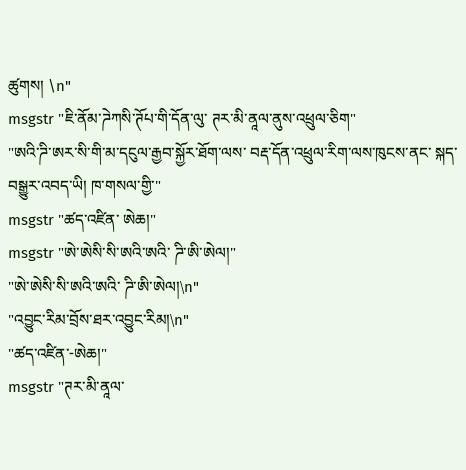ཚུགས། \n"
msgstr "ཇི་ནོམ་ཌེཀསི་ཊོཔ་གི་དོན་ལུ་ ཊར་མི་ནཱལ་ནུས་འཕྲུལ་ཅིག"
"ཨའི་ཌི་ཨར་སི་གི་མ་དངུལ་རྒྱབ་སྐྱོར་ཐོག་ལས་ བརྡ་དོན་འཕྲུལ་རིག་ལས་ཁུངས་ནང་ སྐད་བསྒྱུར་འབད་ཡི། ཁ་གསལ་གྱི་"
msgstr "ཚད་འཛིན་ ཨེཆ།"
msgstr "ཨེ་ཨེསི་སི་ཨའི་ཨའི་ ཌི་ཨི་ཨེལ།"
"ཨེ་ཨེསི་སི་ཨའི་ཨའི་ ཌི་ཨི་ཨེལ།\n"
"འབྱུང་རིམ་བྲོས་ཐར་འབྱུང་རིམ།\n"
"ཚད་འཛིན་-ཨེཆ།"
msgstr "ཊར་མི་ནཱལ་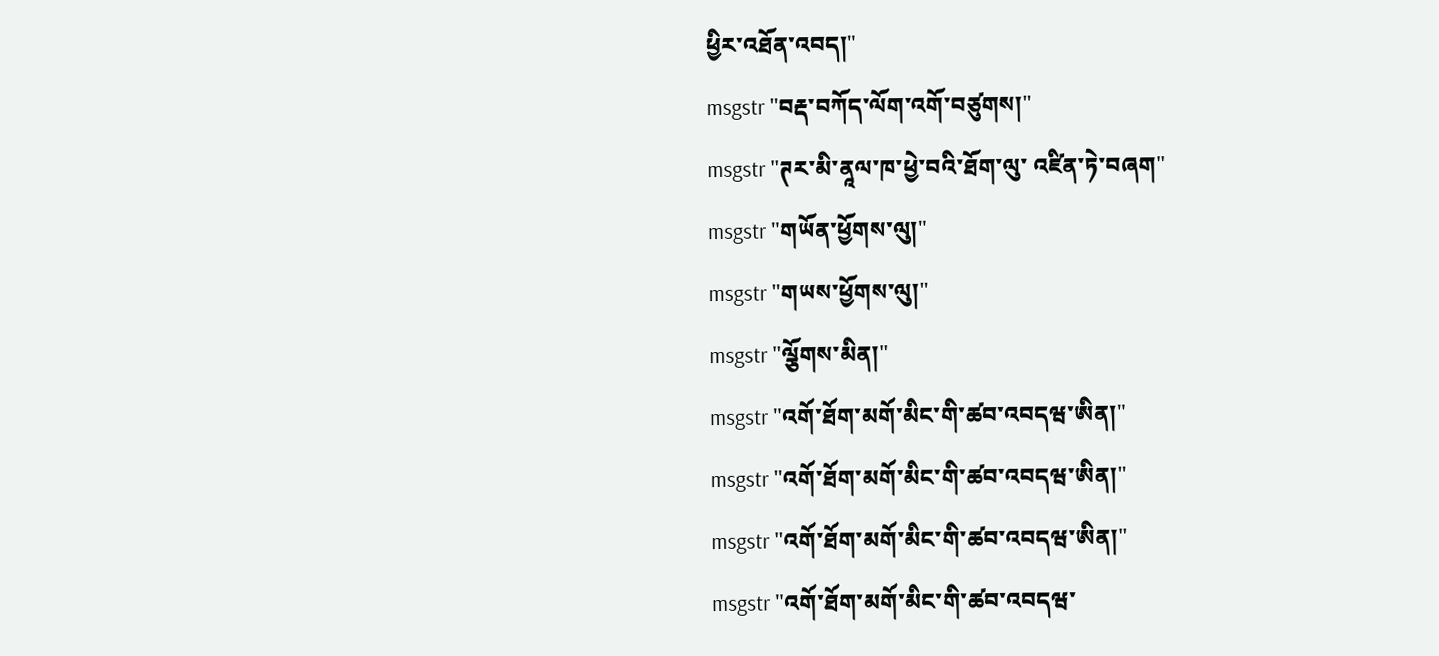ཕྱིར་འཐོན་འབད།"
msgstr "བརྡ་བཀོད་ལོག་འགོ་བཙུགས།"
msgstr "ཊར་མི་ནཱལ་ཁ་ཕྱེ་བའི་ཐོག་ལུ་ འཛིན་ཏེ་བཞག"
msgstr "གཡོན་ཕྱོགས་ལུ།"
msgstr "གཡས་ཕྱོགས་ལུ།"
msgstr "ལྕོགས་མིན།"
msgstr "འགོ་ཐོག་མགོ་མིང་གི་ཚབ་འབདཝ་ཨིན།"
msgstr "འགོ་ཐོག་མགོ་མིང་གི་ཚབ་འབདཝ་ཨིན།"
msgstr "འགོ་ཐོག་མགོ་མིང་གི་ཚབ་འབདཝ་ཨིན།"
msgstr "འགོ་ཐོག་མགོ་མིང་གི་ཚབ་འབདཝ་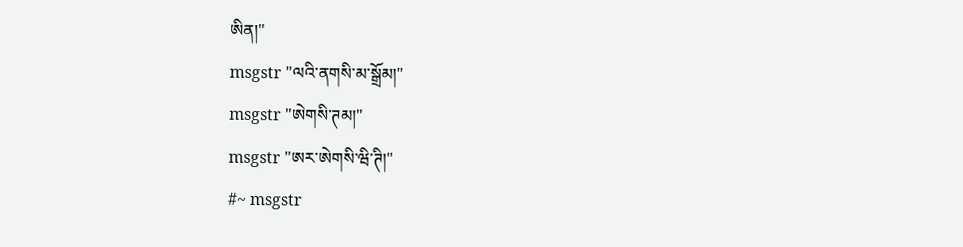ཨིན།"
msgstr "ལའི་ནགསི་མ་སྒྲོམ།"
msgstr "ཨེགསི་ཊམ།"
msgstr "ཨར་ཨེགསི་ཝི་ཊི།"
#~ msgstr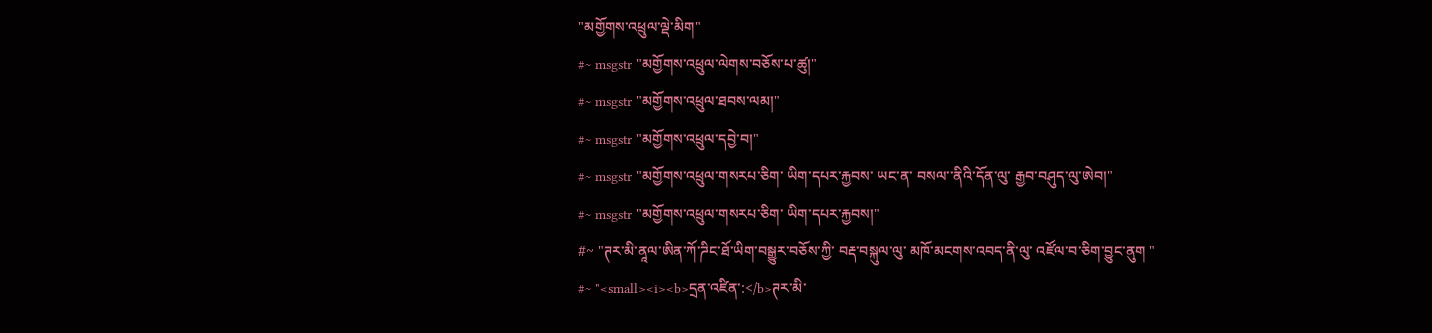"མགྱོགས་འཕྲུལ་ལྡེ་མིག"
#~ msgstr "མགྱོགས་འཕྲུལ་ལེགས་བཅོས་པ་ཚུ།"
#~ msgstr "མགྱོགས་འཕྲུལ་ཐབས་ལམ།"
#~ msgstr "མགྱོགས་འཕྲུལ་དབྱེ་བ།"
#~ msgstr "མགྱོགས་འཕྲུལ་གསརཔ་ཅིག་ ཡིག་དཔར་རྐྱབས་ ཡང་ན་ བསལ་་ནིའི་དོན་ལུ་ རྒྱབ་བཤུད་ལུ་ཨེབ།"
#~ msgstr "མགྱོགས་འཕྲུལ་གསརཔ་ཅིག་ ཡིག་དཔར་རྐྱབས།"
#~ "ཊར་མི་ནཱལ་ཨིན་ཀོ་ཌིང་ཐོ་ཡིག་བསྒྱུར་བཅོས་ཀྱི་ བརྡ་བསྐུལ་ལུ་ མཁོ་མངགས་འབད་ནི་ལུ་ འཛོལ་བ་ཅིག་བྱུང་ནུག "
#~ "<small><i><b>དྲན་འཛིན་:</b>ཊར་མི་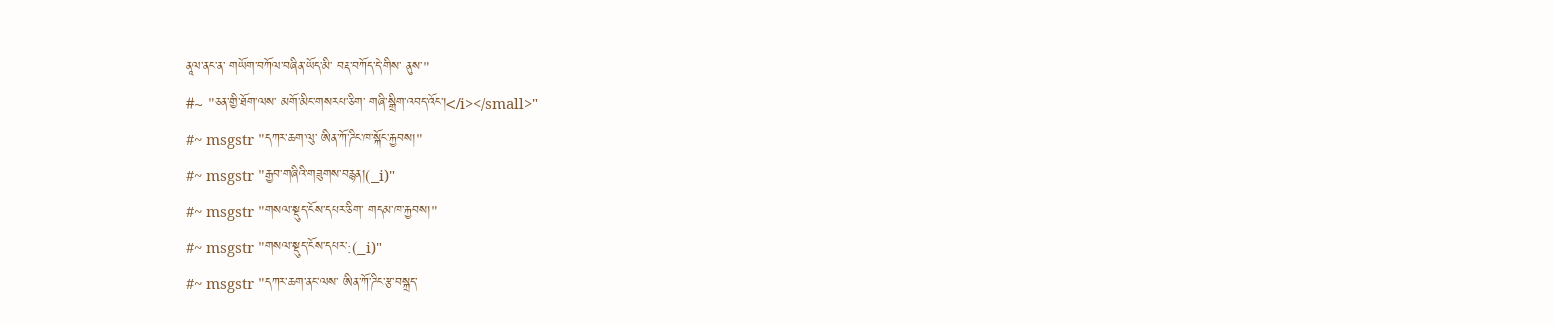ནཱལ་ནང་ན་ གཡོག་བཀོལ་བཞིན་ཡོད་མི་ བརྡ་བཀོད་དེ་གིས་ ནུས་"
#~ "ཅན་གྱི་ཐོག་ལས་ མགོ་མིང་གསརཔ་ཅིག་ གཞི་སྒྲིག་འབད་འོང་།</i></small>"
#~ msgstr "དཀར་ཆག་ལུ་ ཨིན་ཀོ་ཌིང་ཁ་སྐོང་རྐྱབས།"
#~ msgstr "རྒྱབ་གཞིའི་གཟུགས་བརྙན།(_i)"
#~ msgstr "གསལ་སྡུད་ངོས་དཔར་ཅིག་ གདམ་ཁ་རྐྱབས།"
#~ msgstr "གསལ་སྡུད་ངོས་དཔར་:(_i)"
#~ msgstr "དཀར་ཆག་ནང་ལས་ ཨིན་ཀོ་ཌིང་རྩ་བསྐྲད་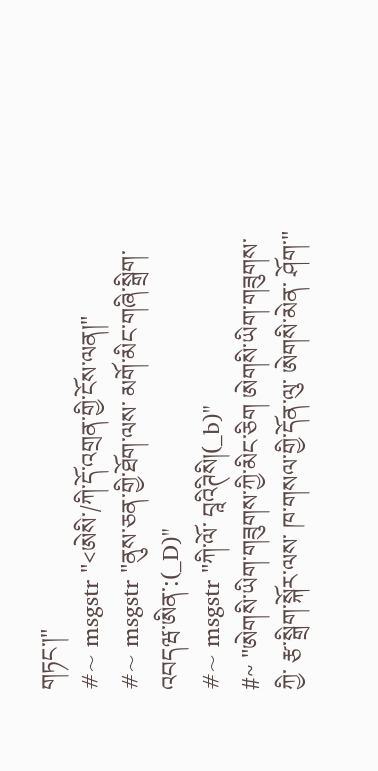གཏང་།"
#~ msgstr "<ཨེསི་/ཀི་དོ་འགྲན་གྱི་ངོས་ལན།"
#~ msgstr "ནུས་ཅན་གྱི་ཐོག་ལས་ མགོ་མིང་གཞི་སྒྲིག་འབདཝ་ཨིན་:(_D)"
#~ msgstr "ཀི་ལོ་ བཱའིཊིསི།(_b)"
#~ "ཨེགསི་ཡིག་གཟུགས་ཀྱི་མིང་ཅིག ཨེགསི་ཡིག་གཟུགས་ཀྱི་ རྩ་སྒྲིག་སྐོར་ལས་ ཁ་གསལ་གྱི་དོན་ལུ་ ཨེགསི་མེན་ ཤོག་"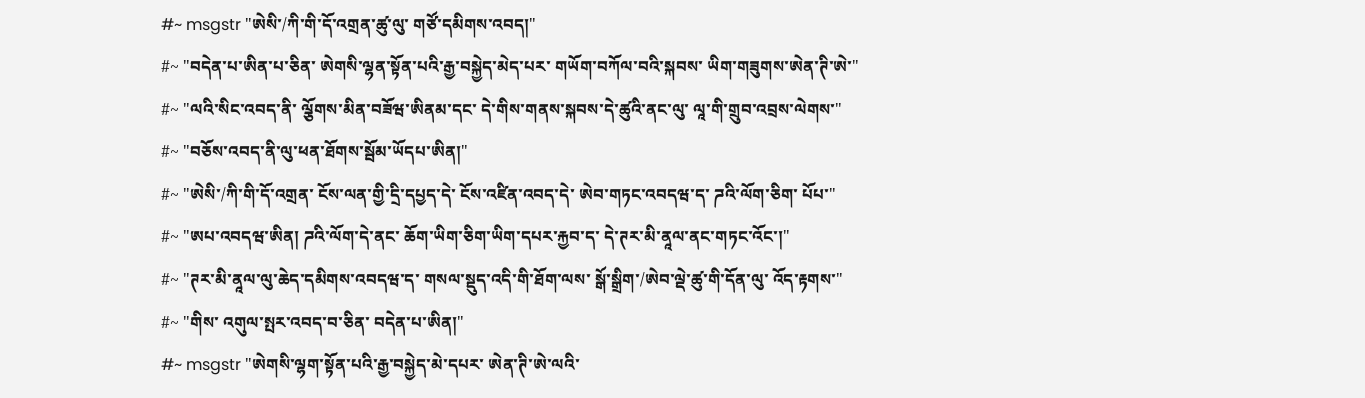#~ msgstr "ཨེསི་/ཀི་གི་དོ་འགྲན་ཚུ་ལུ་ གཙོ་དམིགས་འབད།"
#~ "བདེན་པ་ཨིན་པ་ཅིན་ ཨེགསི་ལྷན་སྟོན་པའི་རྒྱ་བསྐྱེད་མེད་པར་ གཡོག་བཀོལ་བའི་སྐབས་ ཡིག་གཟུགས་ཨེན་ཊི་ཨེ་"
#~ "ལའི་སིང་འབད་ནི་ ལྕོགས་མིན་བཟོཝ་ཨིནམ་དང་ དེ་གིས་གནས་སྐབས་དེ་ཚུའི་ནང་ལུ་ ལཱ་གི་གྲུབ་འབྲས་ལེགས་"
#~ "བཅོས་འབད་ནི་ལུ་ཕན་ཐོགས་སྦོམ་ཡོདཔ་ཨིན།"
#~ "ཨེསི་/ཀི་གི་དོ་འགྲན་ ངོས་ལན་གྱི་དྲི་དཔྱད་དེ་ ངོས་འཛིན་འབད་དེ་ ཨེབ་གཏང་འབདཝ་ད་ ཌའི་ལོག་ཅིག་ པོཔ་"
#~ "ཨཔ་འབདཝ་ཨིན། ཌའི་ལོག་དེ་ནང་ ཆོག་ཡིག་ཅིག་ཡིག་དཔར་རྐྱབ་ད་ དེ་ཊར་མི་ནཱལ་ནང་གཏང་འོང་།"
#~ "ཊར་མི་ནཱལ་ལུ་ཆེད་དམིགས་འབདཝ་ད་ གསལ་སྡུད་འདི་གི་ཐོག་ལས་ སྒོ་སྒྲིག་/ཨེབ་ལྡེ་ཚུ་གི་དོན་ལུ་ འོད་རྟགས་"
#~ "གིས་ འགུལ་སྤར་འབད་བ་ཅིན་ བདེན་པ་ཨིན།"
#~ msgstr "ཨེགསི་ལྷག་སྟོན་པའི་རྒྱ་བསྐྱེད་མེ་དཔར་ ཨེན་ཊི་ཨེ་ལའི་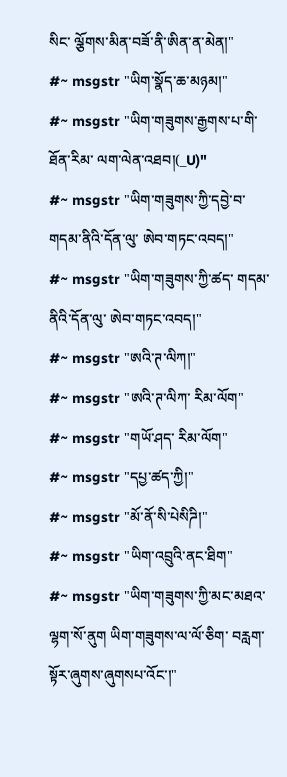སིང་ ལྕོགས་མིན་བཟོ་ནི་ཨིན་ན་མེན།"
#~ msgstr "ཡིག་སྣོད་ཆ་མཉམ།"
#~ msgstr "ཡིག་གཟུགས་རྒྱགས་པ་གི་ཐོན་རིམ་ ལག་ལེན་འཐབ།(_U)"
#~ msgstr "ཡིག་གཟུགས་ཀྱི་དབྱེ་བ་ གདམ་ནིའི་དོན་ལུ་ ཨེབ་གཏང་འབད།"
#~ msgstr "ཡིག་གཟུགས་ཀྱི་ཚད་ གདམ་ནིའི་དོན་ལུ་ ཨེབ་གཏང་འབད།"
#~ msgstr "ཨའི་ཊ་ལིཀ།"
#~ msgstr "ཨའི་ཊ་ལིཀ་ རིམ་ལོག"
#~ msgstr "གཡོ་ཤད་ རིམ་ལོག"
#~ msgstr "དཔྱ་ཚད་ཀྱི།"
#~ msgstr "མོ་ནོ་སི་པེསིཌི།"
#~ msgstr "ཡིག་འབྲུའི་ནང་ཐིག"
#~ msgstr "ཡིག་གཟུགས་ཀྱི་མང་མཐའ་ལྷག་སོ་ནུག ཡིག་གཟུགས་ལ་ལོ་ཅིག་ བརླག་སྟོར་ཞུགས་ཞུགསཔ་འོང་།"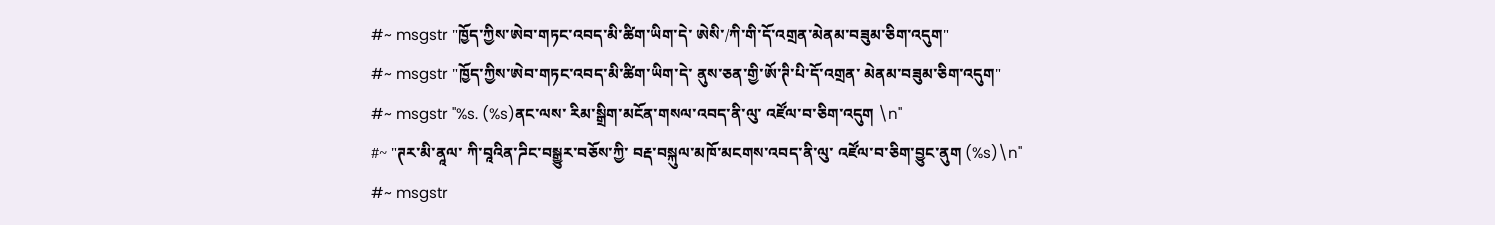#~ msgstr "ཁྱོད་ཀྱིས་ཨེབ་གཏང་འབད་མི་ཚིག་ཡིག་དེ་ ཨེསི་/ཀི་གི་དོ་འགྲན་མེནམ་བཟུམ་ཅིག་འདུག"
#~ msgstr "ཁྱོད་ཀྱིས་ཨེབ་གཏང་འབད་མི་ཚིག་ཡིག་དེ་ ནུས་ཅན་གྱི་ཨོ་ཊི་པི་དོ་འགྲན་ མེནམ་བཟུམ་ཅིག་འདུག"
#~ msgstr "%s. (%s)ནང་ལས་ རིམ་སྒྲིག་མངོན་གསལ་འབད་ནི་ལུ་ འཛོལ་བ་ཅིག་འདུག \n"
#~ "ཊར་མི་ནཱལ་ ཀི་བཱའིན་ཌིང་བསྒྱུར་བཅོས་ཀྱི་ བརྡ་བསྐུལ་མཁོ་མངགས་འབད་ནི་ལུ་ འཛོལ་བ་ཅིག་བྱུང་ནུག (%s)\n"
#~ msgstr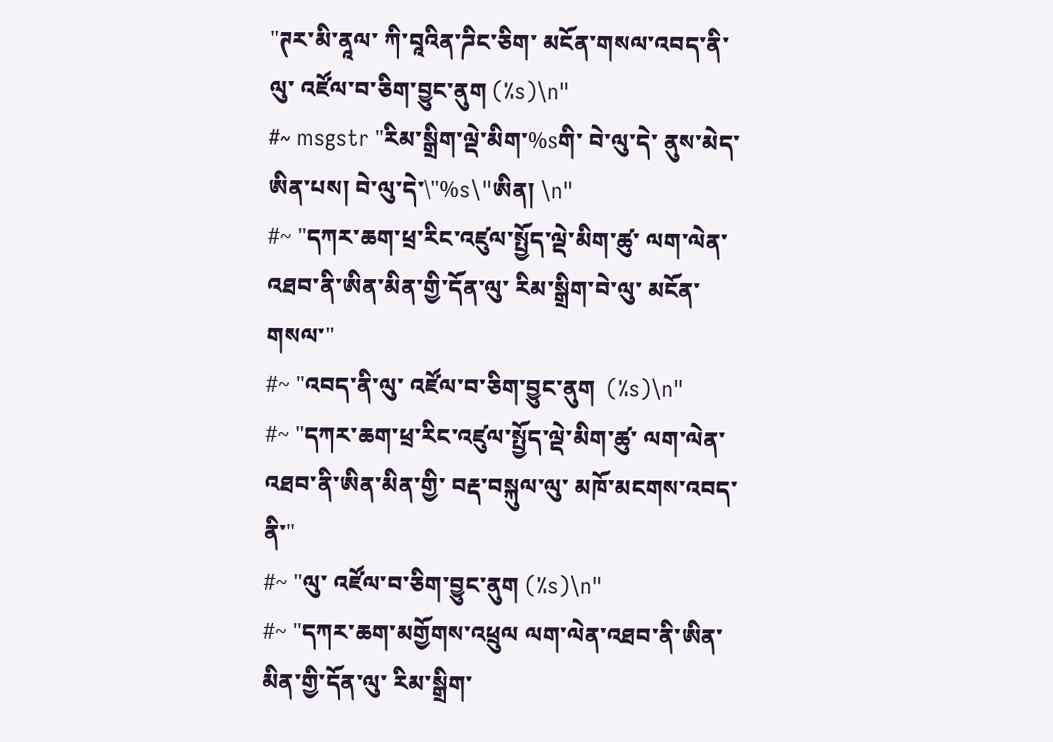"ཊར་མི་ནཱལ་ ཀི་བཱའིན་ཌིང་ཅིག་ མངོན་གསལ་འབད་ནི་ལུ་ འཛོལ་བ་ཅིག་བྱུང་ནུག (%s)\n"
#~ msgstr "རིམ་སྒྲིག་ལྡེ་མིག་%sགི་ བེ་ལུ་དེ་ ནུས་མེད་ཨིན་པས། བེ་ལུ་དེ་\"%s\"ཨིན། \n"
#~ "དཀར་ཆག་ཕྲ་རིང་འཛུལ་སྤྱོད་ལྡེ་མིག་ཚུ་ ལག་ལེན་འཐབ་ནི་ཨིན་མིན་གྱི་དོན་ལུ་ རིམ་སྒྲིག་བེ་ལུ་ མངོན་གསལ་"
#~ "འབད་ནི་ལུ་ འཛོལ་བ་ཅིག་བྱུང་ནུག  (%s)\n"
#~ "དཀར་ཆག་ཕྲ་རིང་འཛུལ་སྤྱོད་ལྡེ་མིག་ཚུ་ ལག་ལེན་འཐབ་ནི་ཨིན་མིན་གྱི་ བརྡ་བསྐུལ་ལུ་ མཁོ་མངགས་འབད་ནི་"
#~ "ལུ་ འཛོལ་བ་ཅིག་བྱུང་ནུག (%s)\n"
#~ "དཀར་ཆག་མགྱོགས་འཕྲུལ ལག་ལེན་འཐབ་ནི་ཨིན་མིན་གྱི་དོན་ལུ་ རིམ་སྒྲིག་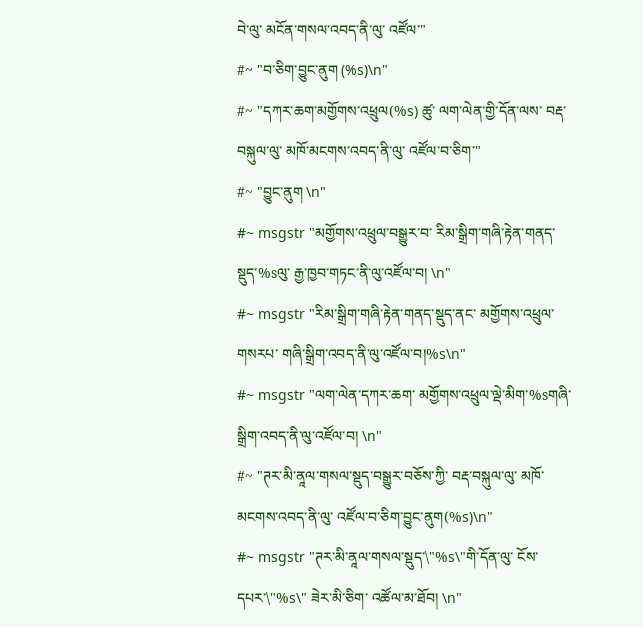བེ་ལུ་ མངོན་གསལ་འབད་ནི་ལུ་ འཛོལ་"
#~ "བ་ཅིག་བྱུང་ནུག (%s)\n"
#~ "དཀར་ཆག་མགྱོགས་འཕྲུལ(%s) ཚུ་ ལག་ལེན་གྱི་དོན་ལས་ བརྡ་བསྐུལ་ལུ་ མཁོ་མངགས་འབད་ནི་ལུ་ འཛོལ་བ་ཅིག་"
#~ "བྱུང་ནུག \n"
#~ msgstr "མགྱོགས་འཕྲུལ་བསྒྱུར་བ་ རིམ་སྒྲིག་གཞི་རྟེན་གནད་སྡུད་%sལུ་ རྒྱ་ཁྱབ་གཏང་ནི་ལུ་འཛོལ་བ། \n"
#~ msgstr "རིམ་སྒྲིག་གཞི་རྟེན་གནད་སྡུད་ནང་ མགྱོགས་འཕྲུལ་གསརཔ་ གཞི་སྒྲིག་འབད་ནི་ལུ་འཛོལ་བ།%s\n"
#~ msgstr "ལག་ལེན་དཀར་ཆག་ མགྱོགས་འཕྲུལ་ལྡེ་མིག་%sགཞི་སྒྲིག་འབད་ནི་ལུ་འཛོལ་བ། \n"
#~ "ཊར་མི་ནཱལ་གསལ་སྡུད་བསྒྱུར་བཅོས་ཀྱི་ བརྡ་བསྐུལ་ལུ་ མཁོ་མངགས་འབད་ནི་ལུ་ འཛོལ་བ་ཅིག་བྱུང་ནུག(%s)\n"
#~ msgstr "ཊར་མི་ནཱལ་གསལ་སྡུད་\"%s\"གི་དོན་ལུ་ ངོས་དཔར་\"%s\" ཟེར་མི་ཅིག་ འཚོལ་མ་ཐོབ། \n"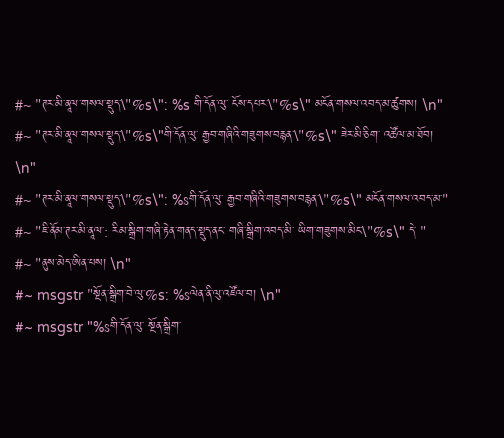#~ "ཊར་མི་ནཱལ་གསལ་སྡུད་\"%s\": %s གི་དོན་ལུ་ ངོས་དཔར་\"%s\" མངོན་གསལ་འབད་མ་ཚུགས། \n"
#~ "ཊར་མི་ནཱལ་གསལ་སྡུད་\"%s\"གི་དོན་ལུ་ རྒྱབ་གཞིའི་གཟུགས་བརྙན་\"%s\" ཟེར་མི་ཅིག་ འཚོལ་མ་ཐོབ། \n"
#~ "ཊར་མི་ནཱལ་གསལ་སྡུད་\"%s\": %sགི་དོན་ལུ་ རྒྱབ་གཞིའི་གཟུགས་བརྙན་\"%s\" མངོན་གསལ་འབད་མ་"
#~ "ཇི་ནོམ་ཊར་མི་ནཱལ་: རིམ་སྒྲིག་གཞི་རྟེན་གནད་སྡུད་ནང་ གཞི་སྒྲིག་འབད་མི་ ཡིག་གཟུགས་མིང་\"%s\" དེ་ "
#~ "ནུས་མེད་ཨིན་པས། \n"
#~ msgstr "སྔོན་སྒྲིག་བེ་ལུ་%s: %sལེན་ནི་ལུ་འཛོལ་བ། \n"
#~ msgstr "%sགི་དོན་ལུ་ སྔོན་སྒྲིག་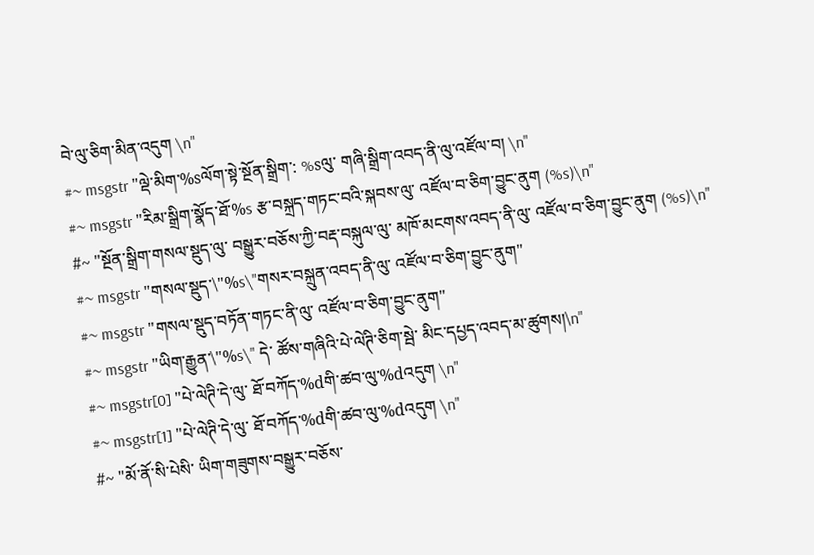བེ་ལུ་ཅིག་མིན་འདུག \n"
#~ msgstr "ལྡེ་མིག་%sལོག་སྟེ་སྔོན་སྒྲིག་: %sལུ་ གཞི་སྒྲིག་འབད་ནི་ལུ་འཛོལ་བ། \n"
#~ msgstr "རིམ་སྒྲིག་སྣོད་ཐོ་%s རྩ་བསྐྲད་གཏང་བའི་སྐབས་ལུ་ འཛོལ་བ་ཅིག་བྱུང་ནུག (%s)\n"
#~ "སྔོན་སྒྲིག་གསལ་སྡུད་ལུ་ བསྒྱུར་བཅོས་ཀྱི་བརྡ་བསྐུལ་ལུ་ མཁོ་མངགས་འབད་ནི་ལུ་ འཛོལ་བ་ཅིག་བྱུང་ནུག (%s)\n"
#~ msgstr "གསལ་སྡུད་\"%s\"གསར་བསྐྲུན་འབད་ནི་ལུ་ འཛོལ་བ་ཅིག་བྱུང་ནུག"
#~ msgstr "གསལ་སྡུད་བཏོན་གཏང་ནི་ལུ་ འཛོལ་བ་ཅིག་བྱུང་ནུག"
#~ msgstr "ཡིག་རྒྱུན་\"%s\" དེ་ ཚོས་གཞིའི་པེ་ལེཊི་ཅིག་སྦེ་ མིང་དཔྱད་འབད་མ་ཚུགས།\n"
#~ msgstr[0] "པེ་ལེཊི་དེ་ལུ་ ཐོ་བཀོད་%dགི་ཚབ་ལུ་%dའདུག \n"
#~ msgstr[1] "པེ་ལེཊི་དེ་ལུ་ ཐོ་བཀོད་%dགི་ཚབ་ལུ་%dའདུག \n"
#~ "མོ་ནོ་སི་པེསི་ ཡིག་གཟུགས་བསྒྱུར་བཅོས་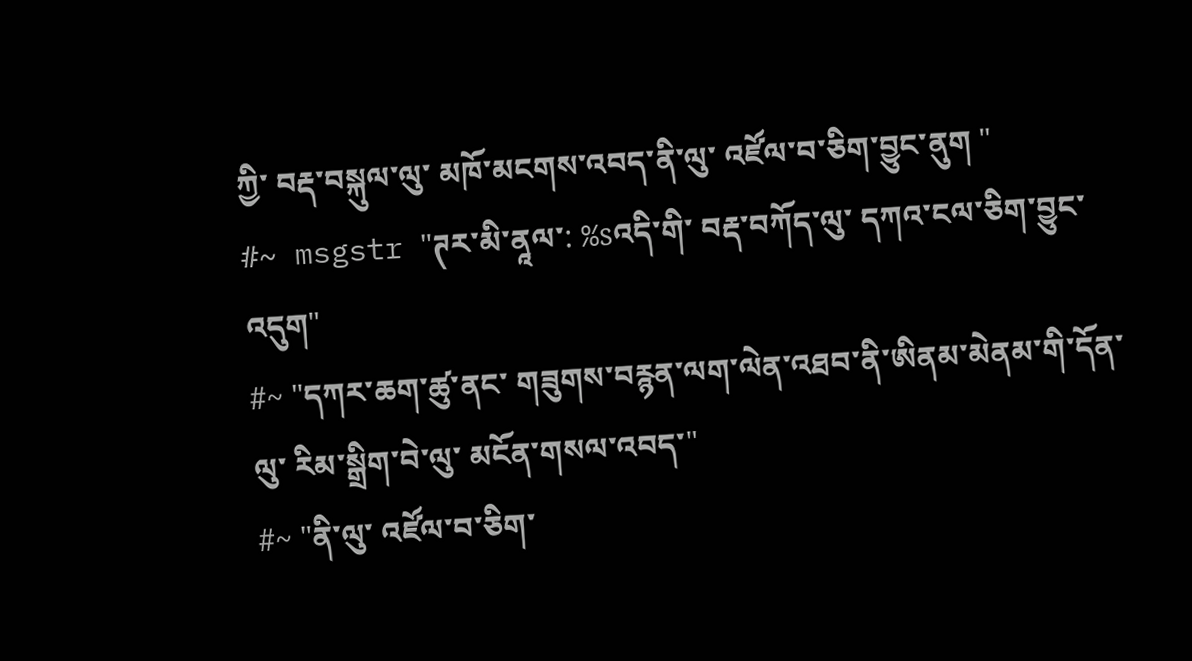ཀྱི་ བརྡ་བསྐུལ་ལུ་ མཁོ་མངགས་འབད་ནི་ལུ་ འཛོལ་བ་ཅིག་བྱུང་ནུག "
#~ msgstr "ཊར་མི་ནཱལ་: %sའདི་གི་ བརྡ་བཀོད་ལུ་ དཀའ་ངལ་ཅིག་བྱུང་འདུག"
#~ "དཀར་ཆག་ཚུ་ནང་ གཟུགས་བརྙན་ལག་ལེན་འཐབ་ནི་ཨིནམ་མེནམ་གི་དོན་ལུ་ རིམ་སྒྲིག་བེ་ལུ་ མངོན་གསལ་འབད་"
#~ "ནི་ལུ་ འཛོལ་བ་ཅིག་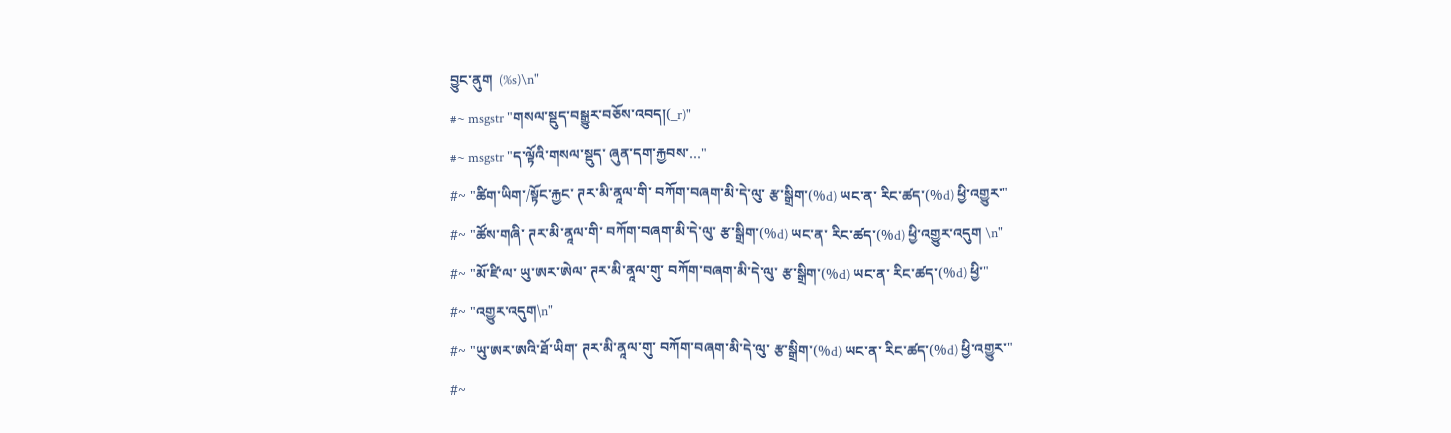བྱུང་ནུག  (%s)\n"
#~ msgstr "གསལ་སྡུད་བསྒྱུར་བཅོས་འབད།(_r)"
#~ msgstr "ད་ལྟོའི་གསལ་སྡུད་ ཞུན་དག་རྐྱབས་…"
#~ "ཚིག་ཡིག་/སྟོང་རྐྱང་ ཊར་མི་ནཱལ་གི་ བཀོག་བཞག་མི་དེ་ལུ་ རྩ་སྒྲིག་(%d) ཡང་ན་ རིང་ཚད་(%d) ཕྱི་འགྱུར་"
#~ "ཚོས་གཞི་ ཊར་མི་ནཱལ་གི་ བཀོག་བཞག་མི་དེ་ལུ་ རྩ་སྒྲིག་(%d) ཡང་ན་ རིང་ཚད་(%d) ཕྱི་འགྱུར་འདུག \n"
#~ "མོ་ཛི་ལ་ ཡུ་ཨར་ཨེལ་ ཊར་མི་ནཱལ་གུ་ བཀོག་བཞག་མི་དེ་ལུ་ རྩ་སྒྲིག་(%d) ཡང་ན་ རིང་ཚད་(%d) ཕྱི་"
#~ "འགྱུར་འདུག\n"
#~ "ཡུ་ཨར་ཨའི་ཐོ་ཡིག་ ཊར་མི་ནཱལ་གུ་ བཀོག་བཞག་མི་དེ་ལུ་ རྩ་སྒྲིག་(%d) ཡང་ན་ རིང་ཚད་(%d) ཕྱི་འགྱུར་"
#~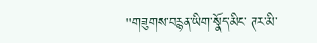"གཟུགས་བརྙན་ཡིག་སྣོད་མིང་ ཊར་མི་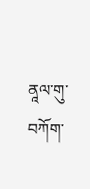ནཱལ་གུ་ བཀོག་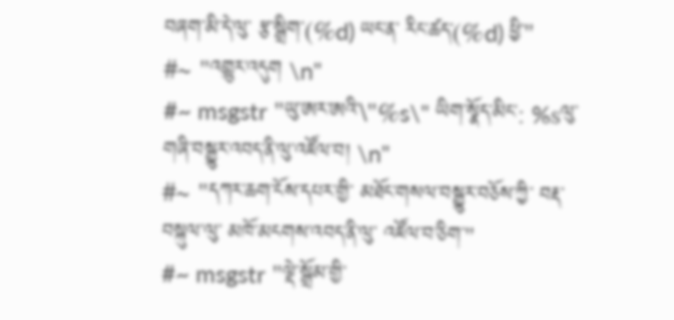བཞག་མི་དེ་ལུ་ རྩ་སྒྲིག་(%d) ཡང་ན་ རིང་ཚད་(%d) ཕྱི་"
#~ "འགྱུར་འདུག \n"
#~ msgstr "ཡུ་ཨར་ཨའི་\"%s\" ཡིག་སྣོད་མིང་: %sལུ་ གཞི་བསྒྱུར་འབད་ནི་ལུ་འཛོལ་བ། \n"
#~ "དཀར་ཆག་ངོས་དཔར་གྱི་ མཐོང་གསལ་བསྒྱུར་བཅོས་ཀྱི་ བརྡ་བསྐུལ་ལུ་ མཁོ་མངགས་འབད་ནི་ལུ་ འཛོལ་བ་ཅིག་"
#~ msgstr "ལྡེ་སྒྲོམ་གྱི་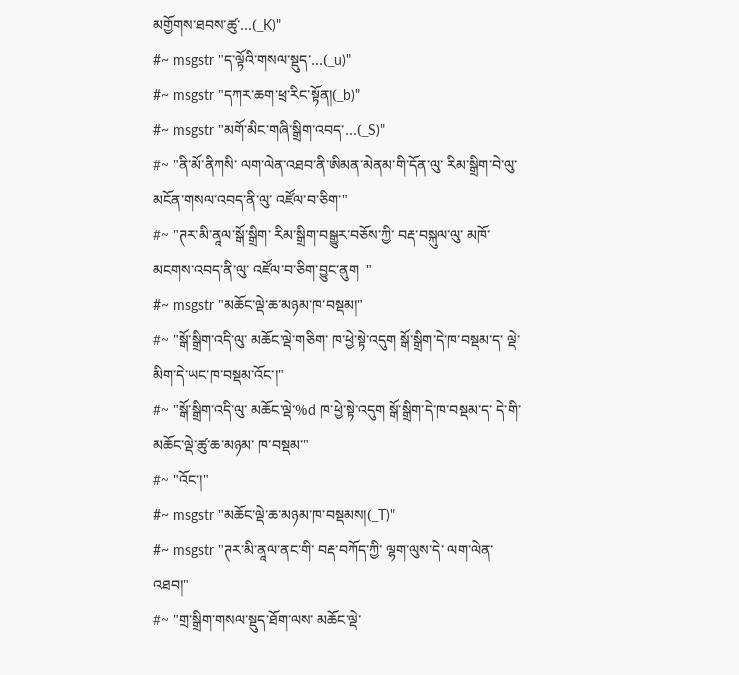མགྱོགས་ཐབས་ཚུ་…(_K)"
#~ msgstr "ད་ལྟོའི་གསལ་སྡུད་…(_u)"
#~ msgstr "དཀར་ཆག་ཕྲ་རིང་སྟོན།(_b)"
#~ msgstr "མགོ་མིང་གཞི་སྒྲིག་འབད་…(_S)"
#~ "ནི་མོ་ནིཀསི་ ལག་ལེན་འཐབ་ནི་ཨིམན་མེནམ་གི་དོན་ལུ་ རིམ་སྒྲིག་བེ་ལུ་ མངོན་གསལ་འབད་ནི་ལུ་ འཛོལ་བ་ཅིག་"
#~ "ཊར་མི་ནཱལ་སྒོ་སྒྲིག་ རིམ་སྒྲིག་བསྒྱུར་བཅོས་ཀྱི་ བརྡ་བསྐུལ་ལུ་ མཁོ་མངགས་འབད་ནི་ལུ་ འཛོལ་བ་ཅིག་བྱུང་ནུག  "
#~ msgstr "མཆོང་ལྡེ་ཆ་མཉམ་ཁ་བསྡམ།"
#~ "སྒོ་སྒྲིག་འདི་ལུ་ མཆོང་ལྡེ་གཅིག་ ཁ་ཕྱེ་སྟེ་འདུག སྒོ་སྒྲིག་དེ་ཁ་བསྡམ་ད་ ལྡེ་མིག་དེ་ཡང་ཁ་བསྡམ་འོང་།"
#~ "སྒོ་སྒྲིག་འདི་ལུ་ མཆོང་ལྡེ་%d ཁ་ཕྱེ་སྟེ་འདུག སྒོ་སྒྲིག་དེ་ཁ་བསྡམ་ད་ དེ་གི་མཆོང་ལྡེ་ཚུ་ཆ་མཉམ་ ཁ་བསྡམ་"
#~ "འོང་།"
#~ msgstr "མཆོང་ལྡེ་ཆ་མཉམ་ཁ་བསྡམས།(_T)"
#~ msgstr "ཊར་མི་ནཱལ་ནང་གི་ བརྡ་བཀོད་ཀྱི་ ལྷག་ལུས་དེ་ ལག་ལེན་འཐབ།"
#~ "གྲ་སྒྲིག་གསལ་སྡུད་ཐོག་ལས་ མཆོང་ལྡེ་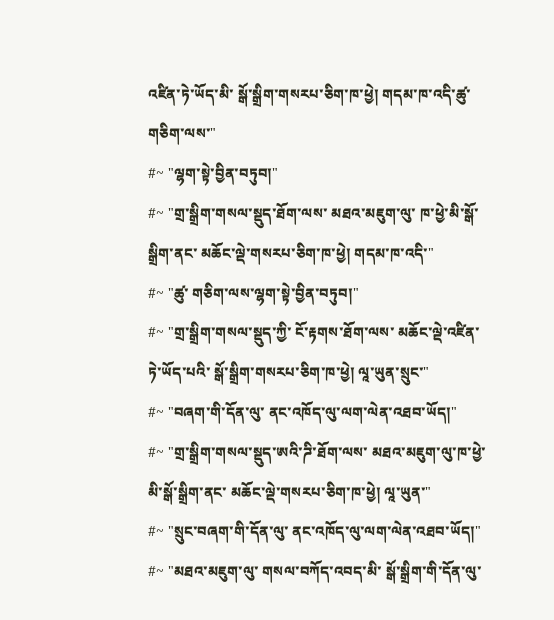འཛིན་ཏེ་ཡོད་མི་ སྒོ་སྒྲིག་གསརཔ་ཅིག་ཁ་ཕྱེ། གདམ་ཁ་འདི་ཚུ་ གཅིག་ལས་"
#~ "ལྷག་སྟེ་བྱིན་བཏུབ།"
#~ "གྲ་སྒྲིག་གསལ་སྡུད་ཐོག་ལས་ མཐའ་མཇུག་ལུ་ ཁ་ཕྱེ་མི་སྒོ་སྒྲིག་ནང་ མཆོང་ལྡེ་གསརཔ་ཅིག་ཁ་ཕྱེ། གདམ་ཁ་འདི་"
#~ "ཚུ་ གཅིག་ལས་ལྷག་སྟེ་བྱིན་བཏུབ།"
#~ "གྲ་སྒྲིག་གསལ་སྡུད་ཀྱི་ ངོ་རྟགས་ཐོག་ལས་ མཆོང་ལྡེ་འཛིན་ཏེ་ཡོད་པའི་ སྒོ་སྒྲིག་གསརཔ་ཅིག་ཁ་ཕྱེ། ལཱ་ཡུན་སྲུང་"
#~ "བཞག་གི་དོན་ལུ་ ནང་འཁོད་ལུ་ལག་ལེན་འཐབ་ཡོད།"
#~ "གྲ་སྒྲིག་གསལ་སྡུད་ཨའི་ཌི་ཐོག་ལས་ མཐའ་མཇུག་ལུ་ཁ་ཕྱེ་མི་སྒོ་སྒྲིག་ནང་ མཆོང་ལྡེ་གསརཔ་ཅིག་ཁ་ཕྱེ། ལཱ་ཡུན་"
#~ "སྲུང་བཞག་གི་དོན་ལུ་ ནང་འཁོད་ལུ་ལག་ལེན་འཐབ་ཡོད།"
#~ "མཐའ་མཇུག་ལུ་ གསལ་བཀོད་འབད་མི་ སྒོ་སྒྲིག་གི་དོན་ལུ་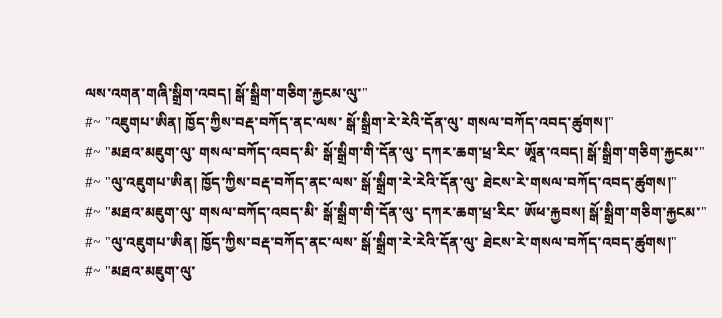ལས་འགན་གཞི་སྒྲིག་འབད། སྒོ་སྒྲིག་གཅིག་རྐྱངམ་ལུ་"
#~ "འཇུགཔ་ཨིན། ཁྱོད་ཀྱིས་བརྡ་བཀོད་ནང་ལས་ སྒོ་སྒྲིག་རེ་རེའི་དོན་ལུ་ གསལ་བཀོད་འབད་ཚུགས།"
#~ "མཐའ་མཇུག་ལུ་ གསལ་བཀོད་འབད་མི་ སྒོ་སྒྲིག་གི་དོན་ལུ་ དཀར་ཆག་ཕྲ་རིང་ ཨཱོན་འབད། སྒོ་སྒྲིག་གཅིག་རྐྱངམ་"
#~ "ལུ་འཇུགཔ་ཨིན། ཁྱོད་ཀྱིས་བརྡ་བཀོད་ནང་ལས་ སྒོ་སྒྲིག་རེ་རེའི་དོན་ལུ་ ཐེངས་རེ་གསལ་བཀོད་འབད་ཚུགས།"
#~ "མཐའ་མཇུག་ལུ་ གསལ་བཀོད་འབད་མི་ སྒོ་སྒྲིག་གི་དོན་ལུ་ དཀར་ཆག་ཕྲ་རིང་ ཨོཕ་རྐྱབས། སྒོ་སྒྲིག་གཅིག་རྐྱངམ་"
#~ "ལུ་འཇུགཔ་ཨིན། ཁྱོད་ཀྱིས་བརྡ་བཀོད་ནང་ལས་ སྒོ་སྒྲིག་རེ་རེའི་དོན་ལུ་ ཐེངས་རེ་གསལ་བཀོད་འབད་ཚུགས།"
#~ "མཐའ་མཇུག་ལུ་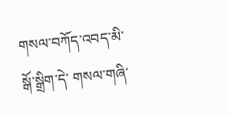གསལ་བཀོད་འབད་མི་སྒོ་སྒྲིག་དེ་ གསལ་གཞི་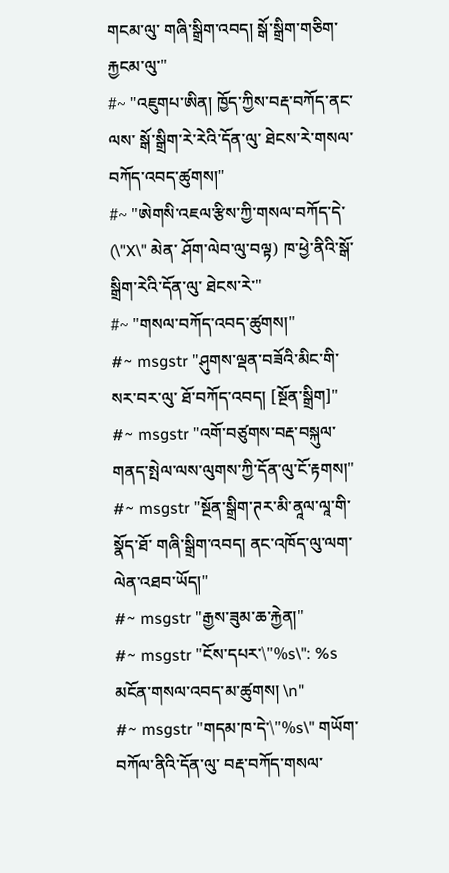གངམ་ལུ་ གཞི་སྒྲིག་འབད། སྒོ་སྒྲིག་གཅིག་རྐྱངམ་ལུ་"
#~ "འཇུགཔ་ཨིན། ཁྱོད་ཀྱིས་བརྡ་བཀོད་ནང་ལས་ སྒོ་སྒྲིག་རེ་རེའི་དོན་ལུ་ ཐེངས་རེ་གསལ་བཀོད་འབད་ཚུགས།"
#~ "ཨེགསི་འཇལ་རྩིས་ཀྱི་གསལ་བཀོད་དེ་ (\"X\" མེན་ ཤོག་ལེབ་ལུ་བལྟ) ཁ་ཕྱེ་ནིའི་སྒོ་སྒྲིག་རེའི་དོན་ལུ་ ཐེངས་རེ་"
#~ "གསལ་བཀོད་འབད་ཚུགས།"
#~ msgstr "ཤུགས་ལྡན་བཟོའི་མིང་གི་སར་བར་ལུ་ ཐོ་བཀོད་འབད། [སྔོན་སྒྲིག]"
#~ msgstr "འགོ་བཙུགས་བརྡ་བསྐུལ་གནད་སྤེལ་ལས་ལུགས་ཀྱི་དོན་ལུ་ངོ་རྟགས།"
#~ msgstr "སྔོན་སྒྲིག་ཊར་མི་ནཱལ་ལཱ་གི་སྣོད་ཐོ་ གཞི་སྒྲིག་འབད། ནང་འཁོད་ལུ་ལག་ལེན་འཐབ་ཡོད།"
#~ msgstr "རྒྱས་ཟུམ་ཆ་རྐྱེན།"
#~ msgstr "ངོས་དཔར་\"%s\": %s མངོན་གསལ་འབད་མ་ཚུགས། \n"
#~ msgstr "གདམ་ཁ་དེ་\"%s\" གཡོག་བཀོལ་ནིའི་དོན་ལུ་ བརྡ་བཀོད་གསལ་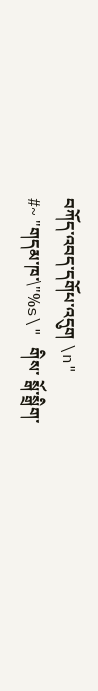བཀོད་འབད་དགོཔ་འདུག \n"
#~ "གདམ་ཁ་\"%s\" གིས་ སྒོ་སྒྲིག་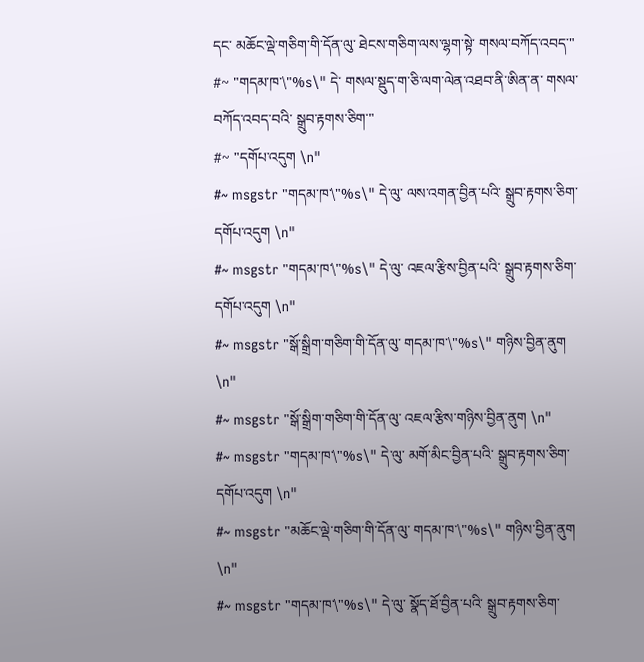དང་ མཆོང་ལྡེ་གཅིག་གི་དོན་ལུ་ ཐེངས་གཅིག་ལས་ལྷག་སྟེ་ གསལ་བཀོད་འབད་"
#~ "གདམ་ཁ་\"%s\" དེ་ གསལ་སྡུད་ག་ཅི་ལག་ལེན་འཐབ་ནི་ཨིན་ན་ གསལ་བཀོད་འབད་བའི་ སྒྲུབ་རྟགས་ཅིག་"
#~ "དགོཔ་འདུག \n"
#~ msgstr "གདམ་ཁ་\"%s\" དེ་ལུ་ ལས་འགན་བྱིན་པའི་ སྒྲུབ་རྟགས་ཅིག་དགོཔ་འདུག \n"
#~ msgstr "གདམ་ཁ་\"%s\" དེ་ལུ་ འཇལ་རྩིས་བྱིན་པའི་ སྒྲུབ་རྟགས་ཅིག་དགོཔ་འདུག \n"
#~ msgstr "སྒོ་སྒྲིག་གཅིག་གི་དོན་ལུ་ གདམ་ཁ་\"%s\" གཉིས་བྱིན་ནུག \n"
#~ msgstr "སྒོ་སྒྲིག་གཅིག་གི་དོན་ལུ་ འཇལ་རྩིས་གཉིས་བྱིན་ནུག \n"
#~ msgstr "གདམ་ཁ་\"%s\" དེ་ལུ་ མགོ་མིང་བྱིན་པའི་ སྒྲུབ་རྟགས་ཅིག་དགོཔ་འདུག \n"
#~ msgstr "མཆོང་ལྡེ་གཅིག་གི་དོན་ལུ་ གདམ་ཁ་\"%s\" གཉིས་བྱིན་ནུག \n"
#~ msgstr "གདམ་ཁ་\"%s\" དེ་ལུ་ སྣོད་ཐོ་བྱིན་པའི་ སྒྲུབ་རྟགས་ཅིག་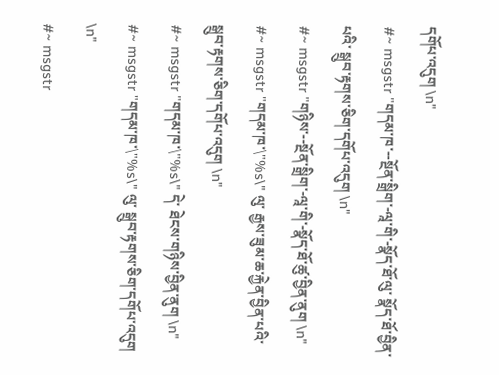དགོཔ་འདུག \n"
#~ msgstr "གདམ་ཁ་--སྔོན་སྒྲིག་-ལཱ་གི་-སྣོད་ཐོ་ལུ་ སྣོད་ཐོ་བྱིན་པའི་ སྒྲུབ་རྟགས་ཅིག་དགོཔ་འདུག \n"
#~ msgstr "གཉིས་--སྔོན་སྒྲིག་-ལཱ་གི་-སྣོད་ཐོ་ཚུ་བྱིན་ནུག \n"
#~ msgstr "གདམ་ཁ་\"%s\" ལུ་ རྒྱས་ཟུམ་ཆ་རྐྱེན་བྱིན་པའི་ སྒྲུབ་རྟགས་ཅིག་དགོཔ་འདུག \n"
#~ msgstr "གདམ་ཁ་\"%s\" དེ་ ཐེངས་གཉིས་བྱིན་ནུག \n"
#~ msgstr "གདམ་ཁ་\"%s\" ལུ་ སྒྲུབ་རྟགས་ཅིག་དགོཔ་འདུག \n"
#~ msgstr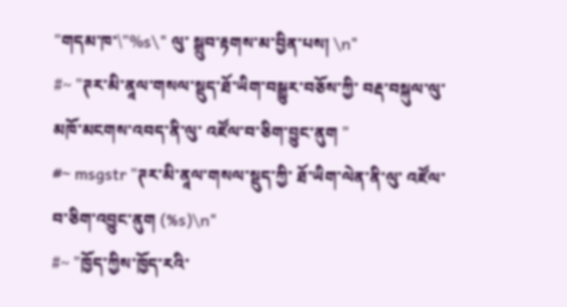"གདམ་ཁ་\"%s\" ལུ་ སྒྲུབ་རྟགས་མ་བྱིན་པས། \n"
#~ "ཊར་མི་ནཱལ་གསལ་སྡུད་ཐོ་ཡིག་བསྒྱུར་བཅོས་ཀྱི་ བརྡ་བསྐུལ་ལུ་ མཁོ་མངགས་འབད་ནི་ལུ་ འཛོལ་བ་ཅིག་བྱུང་ནུག "
#~ msgstr "ཊར་མི་ནཱལ་གསལ་སྡུད་ཀྱི་ ཐོ་ཡིག་ལེན་ནི་ལུ་ འཛོལ་བ་ཅིག་འབྱུང་ནུག (%s)\n"
#~ "ཁྱོད་ཀྱིས་ཁྱོད་རའི་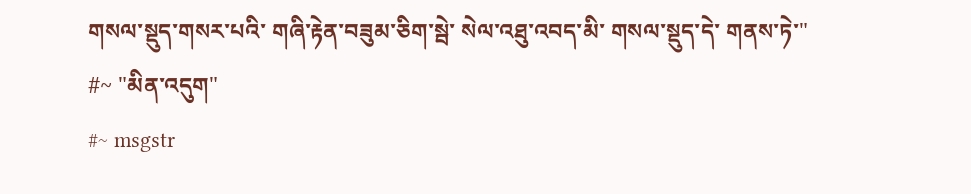གསལ་སྡུད་གསར་པའི་ གཞི་རྟེན་བཟུམ་ཅིག་སྦེ་ སེལ་འཐུ་འབད་མི་ གསལ་སྡུད་དེ་ གནས་ཏེ་"
#~ "མིན་འདུག"
#~ msgstr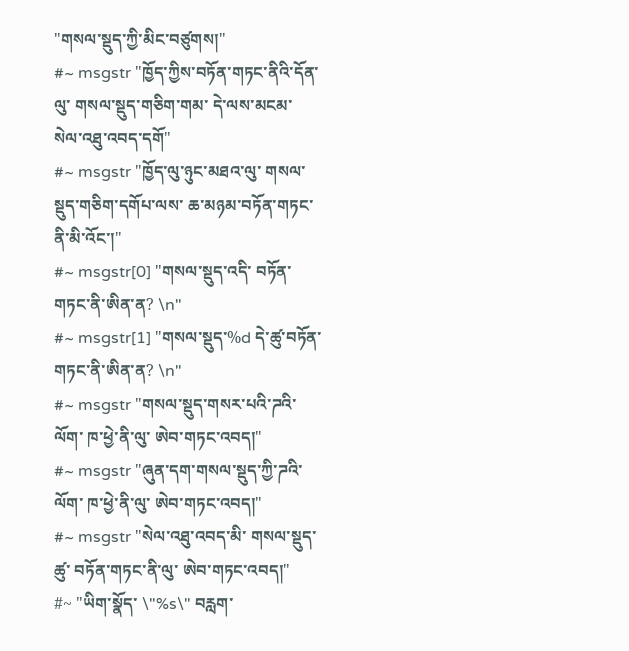"གསལ་སྡུད་ཀྱི་མིང་བཙུགས།"
#~ msgstr "ཁྱོད་ཀྱིས་བཏོན་གཏང་ནིའི་དོན་ལུ་ གསལ་སྡུད་གཅིག་གམ་ དེ་ལས་མངམ་ སེལ་འཐུ་འབད་དགོ"
#~ msgstr "ཁྱོད་ལུ་ཉུང་མཐའ་ལུ་ གསལ་སྡུད་གཅིག་དགོཔ་ལས་ ཆ་མཉམ་བཏོན་གཏང་ནི་མི་འོང་།"
#~ msgstr[0] "གསལ་སྡུད་འདི་ བཏོན་གཏང་ནི་ཨིན་ན? \n"
#~ msgstr[1] "གསལ་སྡུད་%d དེ་ཚུ་བཏོན་གཏང་ནི་ཨིན་ན? \n"
#~ msgstr "གསལ་སྡུད་གསར་པའི་ཌའི་ལོག་ ཁ་ཕྱེ་ནི་ལུ་ ཨེབ་གཏང་འབད།"
#~ msgstr "ཞུན་དག་གསལ་སྡུད་ཀྱི་ཌའི་ལོག་ ཁ་ཕྱེ་ནི་ལུ་ ཨེབ་གཏང་འབད།"
#~ msgstr "སེལ་འཐུ་འབད་མི་ གསལ་སྡུད་ཚུ་ བཏོན་གཏང་ནི་ལུ་ ཨེབ་གཏང་འབད།"
#~ "ཡིག་སྣོད་ \"%s\" བརླག་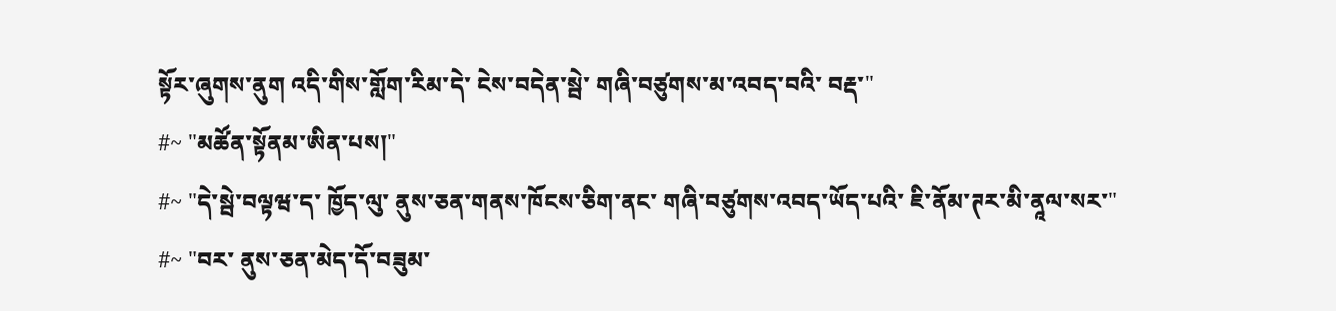སྟོར་ཞུགས་ནུག འདི་གིས་གློག་རིམ་དེ་ ངེས་བདེན་སྦེ་ གཞི་བཙུགས་མ་འབད་བའི་ བརྡ་"
#~ "མཚོན་སྟོནམ་ཨིན་པས།"
#~ "དེ་སྦེ་བལྟཝ་ད་ ཁྱོད་ལུ་ ནུས་ཅན་གནས་ཁོངས་ཅིག་ནང་ གཞི་བཙུགས་འབད་ཡོད་པའི་ ཇི་ནོམ་ཊར་མི་ནཱལ་སར་"
#~ "བར་ ནུས་ཅན་མེད་དོ་བཟུམ་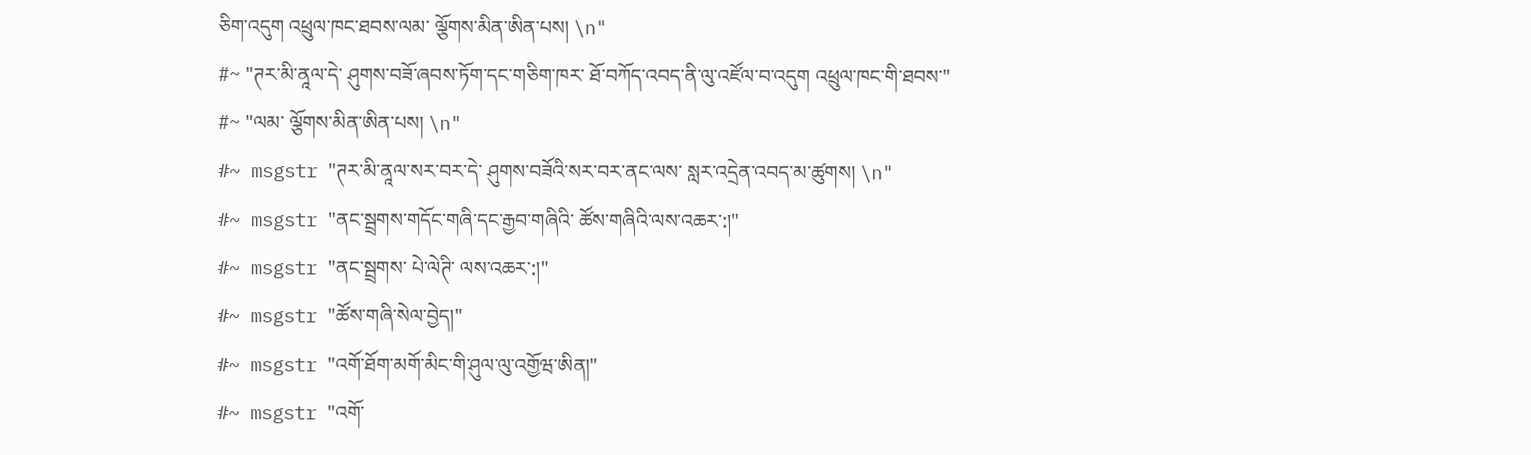ཅིག་འདུག འཕྲུལ་ཁང་ཐབས་ལམ་ ལྕོགས་མིན་ཨིན་པས། \n"
#~ "ཊར་མི་ནཱལ་དེ་ ཤུགས་བཟོ་ཞབས་ཏོག་དང་གཅིག་ཁར་ ཐོ་བཀོད་འབད་ནི་ལུ་འཛོལ་བ་འདུག འཕྲུལ་ཁང་གི་ཐབས་"
#~ "ལམ་ ལྕོགས་མིན་ཨིན་པས། \n"
#~ msgstr "ཊར་མི་ནཱལ་སར་བར་དེ་ ཤུགས་བཟོའི་སར་བར་ནང་ལས་ སླར་འདྲེན་འབད་མ་ཚུགས། \n"
#~ msgstr "ནང་སྦྲགས་གདོང་གཞི་དང་རྒྱབ་གཞིའི་ ཚོས་གཞིའི་ལས་འཆར་:།"
#~ msgstr "ནང་སྦྲགས་ པེ་ལེཊི་ ལས་འཆར་:།"
#~ msgstr "ཚོས་གཞི་སེལ་བྱེད།"
#~ msgstr "འགོ་ཐོག་མགོ་མིང་གི་ཤུལ་ལུ་འགྱོཝ་ཨིན།"
#~ msgstr "འགོ་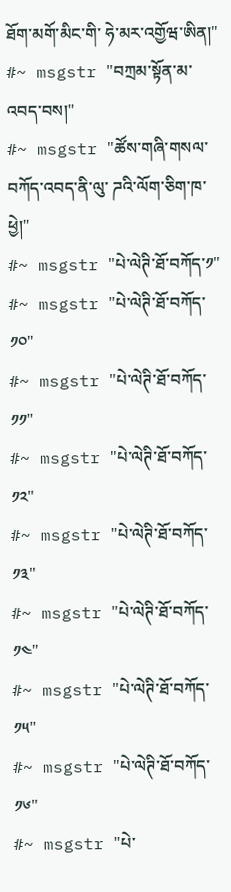ཐོག་མགོ་མིང་གི་ ཧེ་མར་འགྱོཝ་ཨིན།"
#~ msgstr "བཀྲམ་སྟོན་མ་འབད་བས།"
#~ msgstr "ཚོས་གཞི་གསལ་བཀོད་འབད་ནི་ལུ་ ཌའི་ལོག་ཅིག་ཁ་ཕྱེ།"
#~ msgstr "པེ་ལེཊི་ཐོ་བཀོད་༡"
#~ msgstr "པེ་ལེཊི་ཐོ་བཀོད་༡༠"
#~ msgstr "པེ་ལེཊི་ཐོ་བཀོད་༡༡"
#~ msgstr "པེ་ལེཊི་ཐོ་བཀོད་༡༢"
#~ msgstr "པེ་ལེཊི་ཐོ་བཀོད་༡༣"
#~ msgstr "པེ་ལེཊི་ཐོ་བཀོད་༡༤"
#~ msgstr "པེ་ལེཊི་ཐོ་བཀོད་༡༥"
#~ msgstr "པེ་ལེཊི་ཐོ་བཀོད་༡༦"
#~ msgstr "པེ་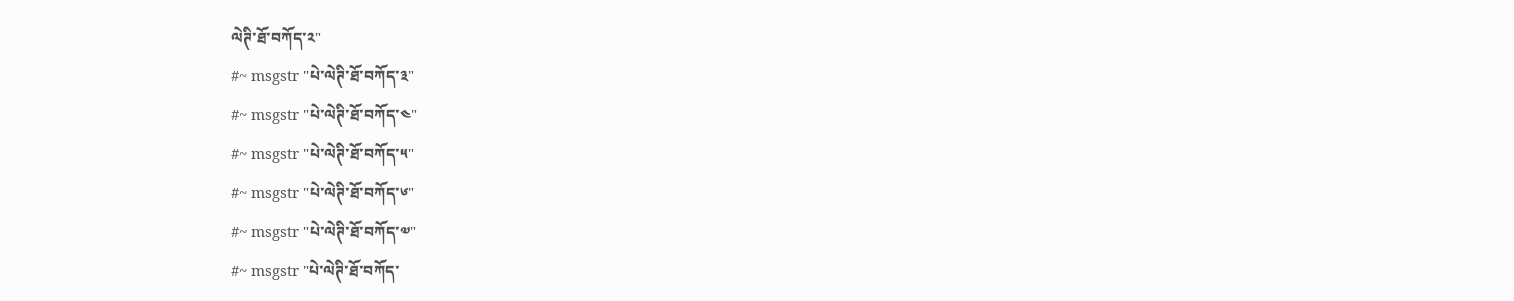ལེཊི་ཐོ་བཀོད་༢"
#~ msgstr "པེ་ལེཊི་ཐོ་བཀོད་༣"
#~ msgstr "པེ་ལེཊི་ཐོ་བཀོད་༤"
#~ msgstr "པེ་ལེཊི་ཐོ་བཀོད་༥"
#~ msgstr "པེ་ལེཊི་ཐོ་བཀོད་༦"
#~ msgstr "པེ་ལེཊི་ཐོ་བཀོད་༧"
#~ msgstr "པེ་ལེཊི་ཐོ་བཀོད་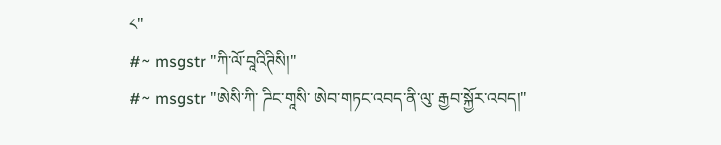༨"
#~ msgstr "ཀི་ལོ་བཱའིཊིསི།"
#~ msgstr "ཨེསི་ཀི་ ཌིང་གཱསི་ ཨེབ་གཏང་འབད་ནི་ལུ་ རྒྱབ་སྐྱོར་འབད།"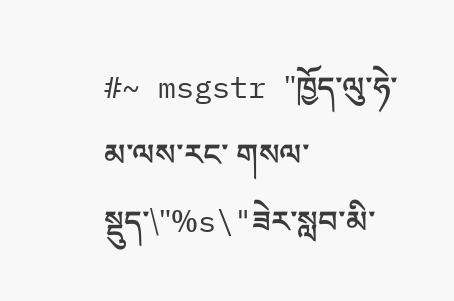#~ msgstr "ཁྱོད་ལུ་ཧེ་མ་ལས་རང་ གསལ་སྡུད་\"%s\"ཟེར་སླབ་མི་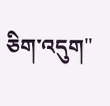ཅིག་འདུག"